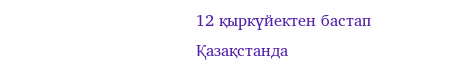12 қыркүйектен бастап Қазақстанда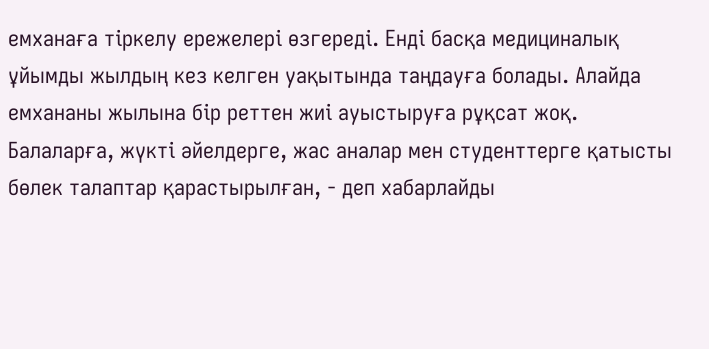емханаға тіркелу ережелері өзгереді. Енді басқа медициналық ұйымды жылдың кез келген уақытында таңдауға болады. Алайда емхананы жылына бір реттен жиі ауыстыруға рұқсат жоқ. Балаларға, жүкті әйелдерге, жас аналар мен студенттерге қатысты бөлек талаптар қарастырылған, - деп хабарлайды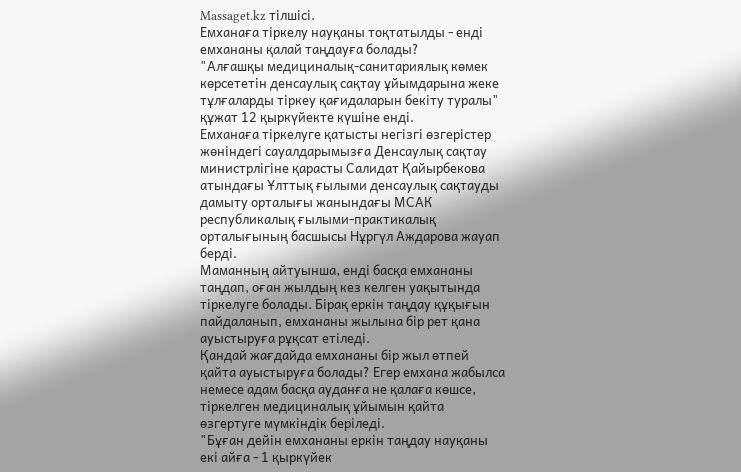Massaget.kz тілшісі.
Емханаға тіркелу науқаны тоқтатылды - енді емхананы қалай таңдауға болады?
"Алғашқы медициналық-санитариялық көмек көрсететін денсаулық сақтау ұйымдарына жеке тұлғаларды тіркеу қағидаларын бекіту туралы" құжат 12 қыркүйекте күшіне енді.
Емханаға тіркелуге қатысты негізгі өзгерістер жөніндегі сауалдарымызға Денсаулық сақтау министрлігіне қарасты Салидат Қайырбекова атындағы Ұлттық ғылыми денсаулық сақтауды дамыту орталығы жанындағы МСАК республикалық ғылыми-практикалық орталығының басшысы Нұргүл Аждарова жауап берді.
Маманның айтуынша, енді басқа емхананы таңдап, оған жылдың кез келген уақытында тіркелуге болады. Бірақ еркін таңдау құқығын пайдаланып, емхананы жылына бір рет қана ауыстыруға рұқсат етіледі.
Қандай жағдайда емхананы бір жыл өтпей қайта ауыстыруға болады? Егер емхана жабылса немесе адам басқа ауданға не қалаға көшсе, тіркелген медициналық ұйымын қайта өзгертуге мүмкіндік беріледі.
"Бұған дейін емхананы еркін таңдау науқаны екі айға - 1 қыркүйек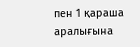пен 1 қараша аралығына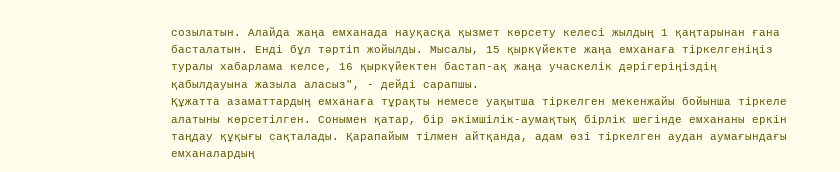созылатын. Алайда жаңа емханада науқасқа қызмет көрсету келесі жылдың 1 қаңтарынан ғана басталатын. Енді бұл тәртіп жойылды. Мысалы, 15 қыркүйекте жаңа емханаға тіркелгеніңіз туралы хабарлама келсе, 16 қыркүйектен бастап-ақ жаңа учаскелік дәрігеріңіздің қабылдауына жазыла аласыз", - дейді сарапшы.
Құжатта азаматтардың емханаға тұрақты немесе уақытша тіркелген мекенжайы бойынша тіркеле алатыны көрсетілген. Сонымен қатар, бір әкімшілік-аумақтық бірлік шегінде емхананы еркін таңдау құқығы сақталады. Қарапайым тілмен айтқанда, адам өзі тіркелген аудан аумағындағы емханалардың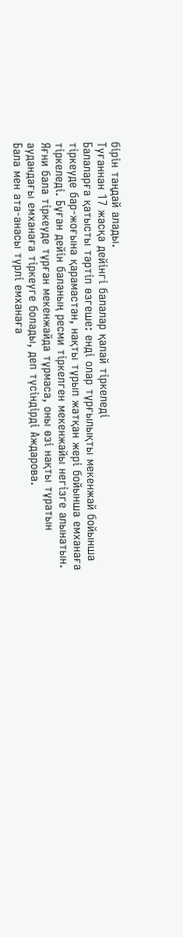бірін таңдай алады.
Туғаннан 17 жасқа дейінгі балалар қалай тіркеледі
Балаларға қатысты тәртіп өзгеше: енді олар тұрғылықты мекенжай бойынша тіркеуде бар-жоғына қарамастан, нақты тұрып жатқан жері бойынша емханаға тіркеледі. Бұған дейін баланың ресми тіркелген мекенжайы негізге алынатын.
Яғни бала тіркеуде тұрған мекенжайда тұрмаса, оны өзі нақты тұратын аудандағы емханаға тіркеуге болады, деп түсіндірді Аждарова.
Бала мен ата-анасы түрлі емханаға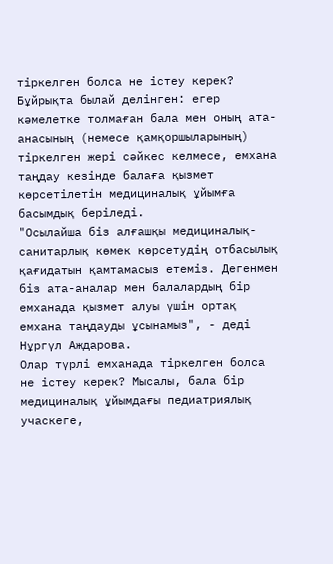тіркелген болса не істеу керек?
Бұйрықта былай делінген: егер кәмелетке толмаған бала мен оның ата-анасының (немесе қамқоршыларының) тіркелген жері сәйкес келмесе, емхана таңдау кезінде балаға қызмет көрсетілетін медициналық ұйымға басымдық беріледі.
"Осылайша біз алғашқы медициналық-санитарлық көмек көрсетудің отбасылық қағидатын қамтамасыз етеміз. Дегенмен біз ата-аналар мен балалардың бір емханада қызмет алуы үшін ортақ емхана таңдауды ұсынамыз", - деді Нұргүл Аждарова.
Олар түрлі емханада тіркелген болса не істеу керек? Мысалы, бала бір медициналық ұйымдағы педиатриялық учаскеге,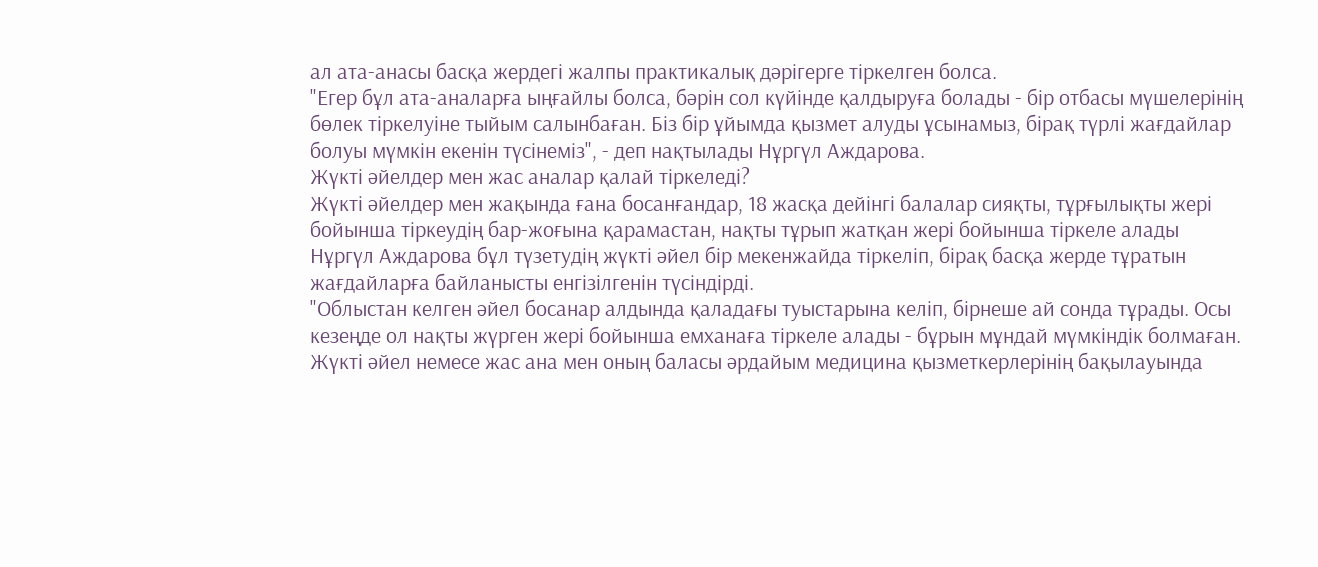ал ата-анасы басқа жердегі жалпы практикалық дәрігерге тіркелген болса.
"Егер бұл ата-аналарға ыңғайлы болса, бәрін сол күйінде қалдыруға болады - бір отбасы мүшелерінің бөлек тіркелуіне тыйым салынбаған. Біз бір ұйымда қызмет алуды ұсынамыз, бірақ түрлі жағдайлар болуы мүмкін екенін түсінеміз", - деп нақтылады Нұргүл Аждарова.
Жүкті әйелдер мен жас аналар қалай тіркеледі?
Жүкті әйелдер мен жақында ғана босанғандар, 18 жасқа дейінгі балалар сияқты, тұрғылықты жері бойынша тіркеудің бар-жоғына қарамастан, нақты тұрып жатқан жері бойынша тіркеле алады
Нұргүл Аждарова бұл түзетудің жүкті әйел бір мекенжайда тіркеліп, бірақ басқа жерде тұратын жағдайларға байланысты енгізілгенін түсіндірді.
"Облыстан келген әйел босанар алдында қаладағы туыстарына келіп, бірнеше ай сонда тұрады. Осы кезеңде ол нақты жүрген жері бойынша емханаға тіркеле алады - бұрын мұндай мүмкіндік болмаған. Жүкті әйел немесе жас ана мен оның баласы әрдайым медицина қызметкерлерінің бақылауында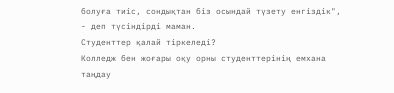болуға тиіс, сондықтан біз осындай түзету енгіздік", - деп түсіндірді маман.
Студенттер қалай тіркеледі?
Колледж бен жоғары оқу орны студенттерінің емхана таңдау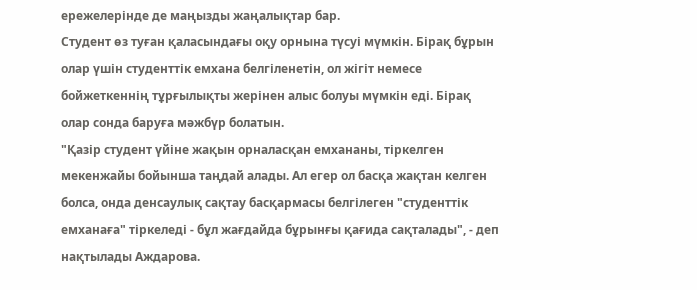ережелерінде де маңызды жаңалықтар бар.
Студент өз туған қаласындағы оқу орнына түсуі мүмкін. Бірақ бұрын олар үшін студенттік емхана белгіленетін, ол жігіт немесе бойжеткеннің тұрғылықты жерінен алыс болуы мүмкін еді. Бірақ олар сонда баруға мәжбүр болатын.
"Қазір студент үйіне жақын орналасқан емхананы, тіркелген мекенжайы бойынша таңдай алады. Ал егер ол басқа жақтан келген болса, онда денсаулық сақтау басқармасы белгілеген "студенттік емханаға" тіркеледі - бұл жағдайда бұрынғы қағида сақталады", - деп нақтылады Аждарова.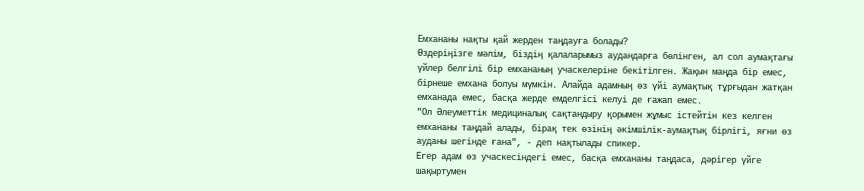Емхананы нақты қай жерден таңдауға болады?
Өздеріңізге мәлім, біздің қалаларымыз аудандарға бөлінген, ал сол аумақтағы үйлер белгілі бір емхананың учаскелеріне бекітілген. Жақын маңда бір емес, бірнеше емхана болуы мүмкін. Алайда адамның өз үйі аумақтық тұрғыдан жатқан емханада емес, басқа жерде емделгісі келуі де ғажап емес.
"Ол Әлеуметтік медициналық сақтандыру қорымен жұмыс істейтін кез келген емхананы таңдай алады, бірақ тек өзінің әкімшілік-аумақтық бірлігі, яғни өз ауданы шегінде ғана", - деп нақтылады спикер.
Егер адам өз учаскесіндегі емес, басқа емхананы таңдаса, дәрігер үйге шақыртумен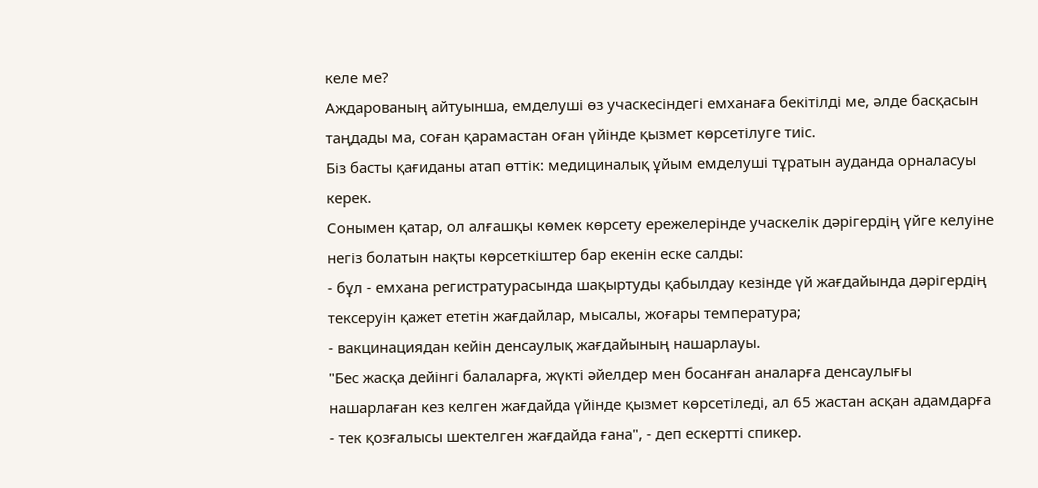келе ме?
Аждарованың айтуынша, емделуші өз учаскесіндегі емханаға бекітілді ме, әлде басқасын таңдады ма, соған қарамастан оған үйінде қызмет көрсетілуге тиіс.
Біз басты қағиданы атап өттік: медициналық ұйым емделуші тұратын ауданда орналасуы керек.
Сонымен қатар, ол алғашқы көмек көрсету ережелерінде учаскелік дәрігердің үйге келуіне негіз болатын нақты көрсеткіштер бар екенін еске салды:
- бұл - емхана регистратурасында шақыртуды қабылдау кезінде үй жағдайында дәрігердің тексеруін қажет ететін жағдайлар, мысалы, жоғары температура;
- вакцинациядан кейін денсаулық жағдайының нашарлауы.
"Бес жасқа дейінгі балаларға, жүкті әйелдер мен босанған аналарға денсаулығы нашарлаған кез келген жағдайда үйінде қызмет көрсетіледі, ал 65 жастан асқан адамдарға - тек қозғалысы шектелген жағдайда ғана", - деп ескертті спикер.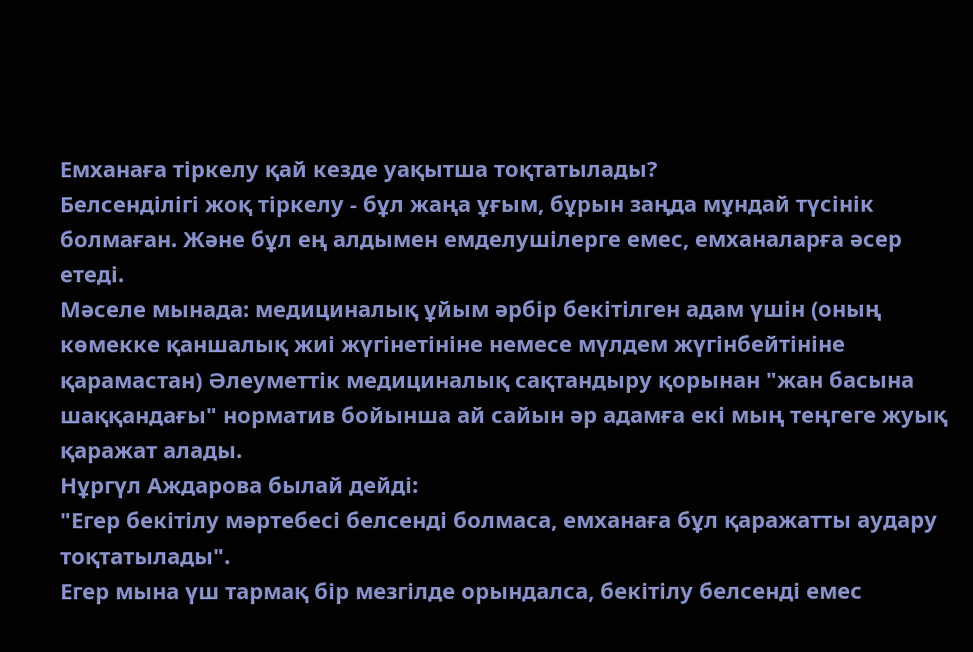Емханаға тіркелу қай кезде уақытша тоқтатылады?
Белсенділігі жоқ тіркелу - бұл жаңа ұғым, бұрын заңда мұндай түсінік болмаған. Және бұл ең алдымен емделушілерге емес, емханаларға әсер етеді.
Мәселе мынада: медициналық ұйым әрбір бекітілген адам үшін (оның көмекке қаншалық жиі жүгінетініне немесе мүлдем жүгінбейтініне қарамастан) Әлеуметтік медициналық сақтандыру қорынан "жан басына шаққандағы" норматив бойынша ай сайын әр адамға екі мың теңгеге жуық қаражат алады.
Нұргүл Аждарова былай дейді:
"Егер бекітілу мәртебесі белсенді болмаса, емханаға бұл қаражатты аудару тоқтатылады".
Егер мына үш тармақ бір мезгілде орындалса, бекітілу белсенді емес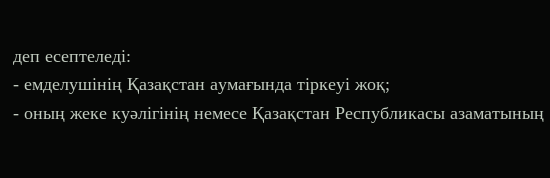деп есептеледі:
- емделушінің Қазақстан аумағында тіркеуі жоқ;
- оның жеке куәлігінің немесе Қазақстан Республикасы азаматының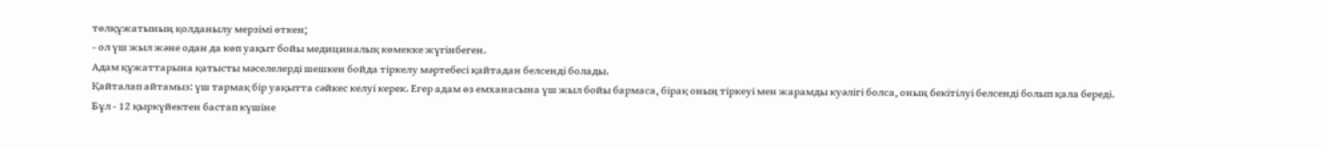төлқұжатының қолданылу мерзімі өткен;
- ол үш жыл және одан да көп уақыт бойы медициналық көмекке жүгінбеген.
Адам құжаттарына қатысты мәселелерді шешкен бойда тіркелу мәртебесі қайтадан белсенді болады.
Қайталап айтамыз: үш тармақ бір уақытта сәйкес келуі керек. Егер адам өз емханасына үш жыл бойы бармаса, бірақ оның тіркеуі мен жарамды куәлігі болса, оның бекітілуі белсенді болып қала береді.
Бұл - 12 қыркүйектен бастап күшіне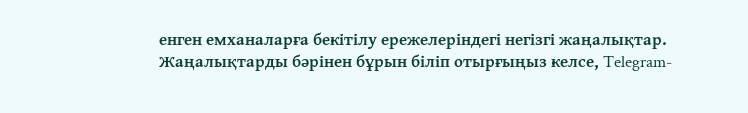енген емханаларға бекітілу ережелеріндегі негізгі жаңалықтар.
Жаңалықтарды бәрінен бұрын біліп отырғыңыз келсе, Telegram-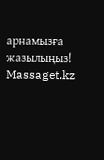арнамызға жазылыңыз!
Massaget.kz